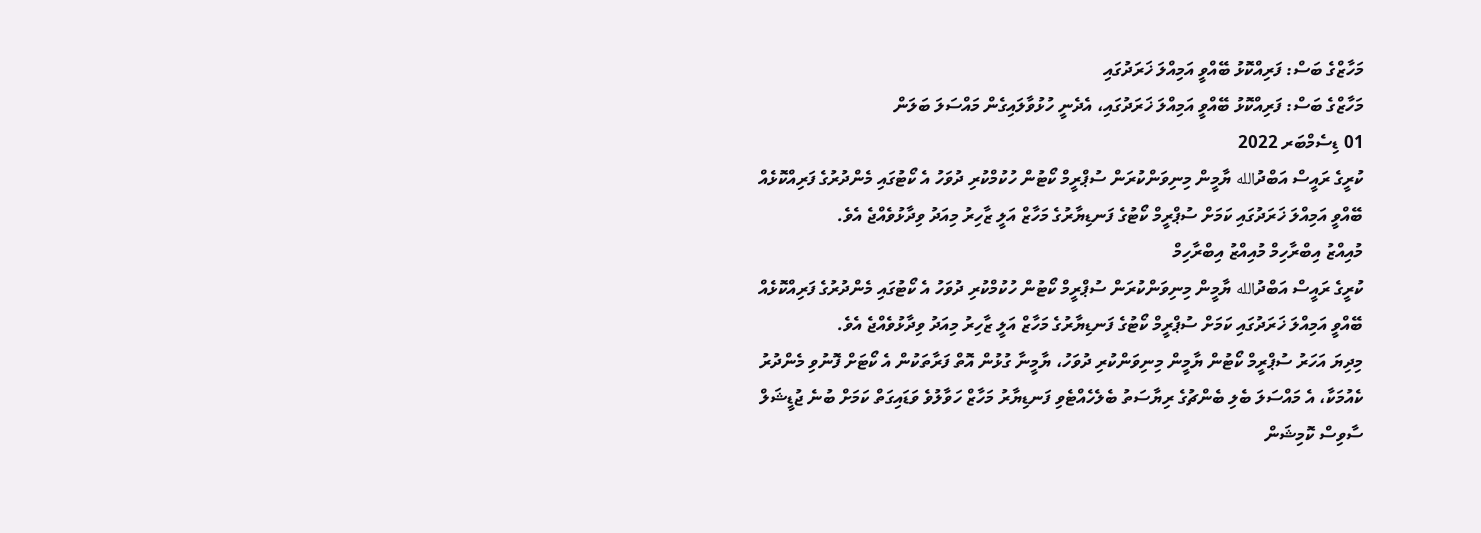މަހާޒްގެ ބަސް: ފަރިއްކޮޅު ބޭއްވީ އަމިއްލަ ޚަރަދުގައި
މަހާޒްގެ ބަސް: ފަރިއްކޮޅު ބޭއްވީ އަމިއްލަ ޚަރަދުގައި، އެދެނީ ހުޅުވާލައިގެން މައްސަލަ ބަލަން
01 ޑިސެމްބަރ 2022
ކުރީގެ ރައީސް އަބްދުالله ޔާމީން މިނިވަންކުރަން ސުޕްރީމް ކޯޓުން ހުކުމްކުރި ދުވަހު އެ ކޯޓުގައި މެންދުރުގެ ފަރިއްކޮޅެއް ބޭއްވީ އަމިއްލަ ޚަރަދުގައި ކަމަށް ސުޕްރީމް ކޯޓުގެ ފަނޑިޔާރުގެ މަހާޒް އަލީ ޒާހިރު މިއަދު ވިދާޅުވެއްޖެ އެވެ.
މުއިއްޒު އިބްރާހިމް މުއިއްޒު އިބްރާހިމް
ކުރީގެ ރައީސް އަބްދުالله ޔާމީން މިނިވަންކުރަން ސުޕްރީމް ކޯޓުން ހުކުމްކުރި ދުވަހު އެ ކޯޓުގައި މެންދުރުގެ ފަރިއްކޮޅެއް ބޭއްވީ އަމިއްލަ ޚަރަދުގައި ކަމަށް ސުޕްރީމް ކޯޓުގެ ފަނޑިޔާރުގެ މަހާޒް އަލީ ޒާހިރު މިއަދު ވިދާޅުވެއްޖެ އެވެ.
މިދިޔަ އަހަރު ސުޕްރީމް ކޯޓުން ޔާމީން މިނިވަންކުރި ދުވަހު، ޔާމީނާ ގުޅުން އޮތް ފަރާތަކުން އެ ކޯޓަށް ފޮނުވި މެންދުރު ކެއުމަކާ، އެ މައްސަލަ ބެލި ބެންޗުގެ ރިޔާސަތު ބެލެހެއްޓެވި ފަނޑިޔާރު މަހާޒް ހަވާލުވެ ވަޑައިގަތް ކަމަށް ބުނެ ޖުޑީޝަލް ސާވިސް ކޮމިޝަން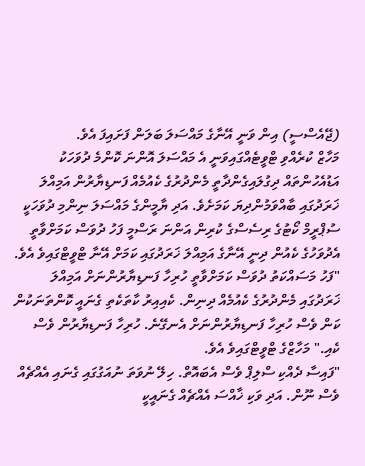(ޖޭއެސްސީ) އިން ވަނީ އޭނާގެ މައްސަލަ ބަލަން ފަށައިފަ އެވެ.
މަހާޒް ކުރެއްވި ޓްވީޓެއްގައިވަނީ އެ މައްސަލަ އޮންނަ ކޮންމެ ދުވަހަކު އަޑުއެހުންތައް ދިގުލައިގެންދާތީ މެންދުރުގެ ކެއުމެއް ފަނޑިޔާރުން އަމިއްލަ ޚަރަދުގައި ބާއްވަމުންދިޔަ ކަމަށެވެ. އަދި ޔާމީންގެ މައްސަލަ ނިންމި ދުވަހަކީ ސުޕްރީމް ކޯޓުގެ ރިސެސްގެ ކުރިން އަންނަ ރަސްމީ ފަހު ދުވަސް ކަމަށްވާތީ އެދުވަހުގެ ކެއުން ދިނީ އޭނާގެ އަމިއްލަ ޚަރަދުގައި ކަމަށް އޭނާ ޓްވީޓްގައިވެ އެވެ.
"ފަހު މަސައްކަތު ދުވަސް ކަމަށްވާތީ ހުރިހާ ފަނޑިޔާރުންނަށް އަމިއްލަ ޚަރަދުގައި މެންދުރުގެ ކެއުމެއް ދިނިން. ކެއިއިރު ކާތަކެތި ގެނައީ ކޮންތަނަކުން ކަން ވެސް ހުރިހާ ފަނޑިޔާރުންނަށް އެނގޭނެ. ހުރިހާ ފަނޑިޔާރުން ވެސް ކެއި." މަހާޒްގެ ޓްވީޓްގައިވެ އެވެ.
"ފައިސާ ދެއްކި ސްލިޕް ވެސް އެބައޮތް. ހިލޭ ނުވަތަ ނުއަގުގައި ގެނައި އެއްޗެއް ވެސް ނޫން. އަދި ވަކި ޚާއްސަ އެއްޗެއް ގެނައީކީ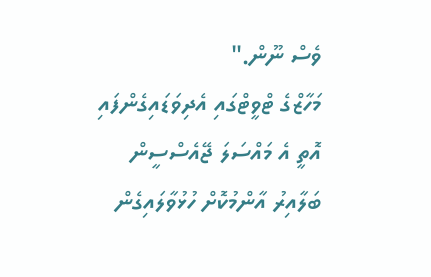ވެސް ނޫން."
މަހާޒްގެ ޓްވީޓްގައި އެދިވަޑައިގެންފައި އޮތީ އެ މައްސަލަ ޖޭއެސްސީން ބަލާއިރު އާންމުކޮށް ހުޅުވާލައިގެން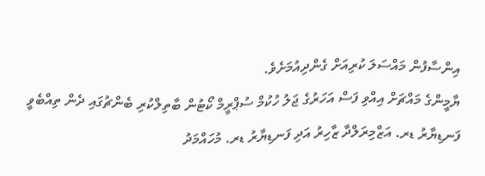އިންސާފުން މައްސަލަ ކުރިއަށް ގެންދިއުމަށެވެ.
ޔާމީންގެ މައްޗަށް އިއްވި ފަސް އަހަރުގެ ޖަލު ހުކުމް ސުޕްރީމް ކޯޓުން ބާތިލްކުރި ބެންޗުގައި ދެން ތިއްބެވީ ފަނޑިޔާރު ޑރ. އަޒްމިރަލްދާ ޒާހިރު އަދި ފަނޑިޔާރު ޑރ. މުހައްމަދު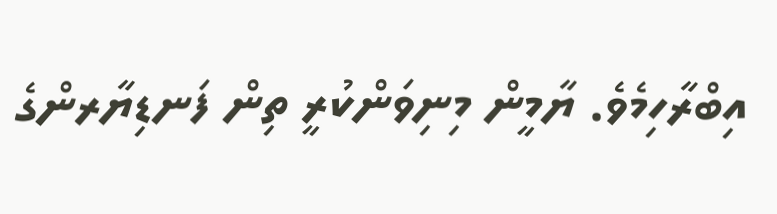އިބްރާހިމެވެ. ޔާމީން މިނިވަންކުރީ ތިން ފަނޑިޔާރންގެ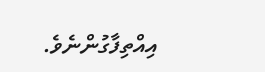އިއްތިފާގުންނެވެ.